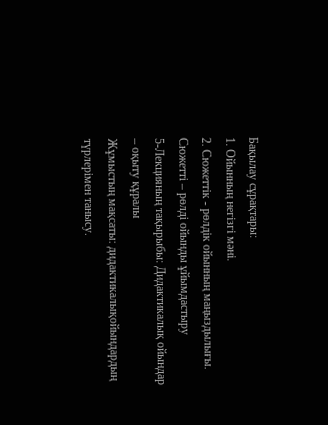Бақылау сұрақтары:
1. Ойынның негізгі мәні.
2. Сюжеттік - рөлдік ойынның маңыздылығы.
Сюжетті – рөлді ойынды ұйымдастыру
5-Лекцияның тақырыбы: Дидактикалық ойындар – оқыту құралы
Жұмыстың мақсаты: дидактикалықойындардың түрлерімен танысу.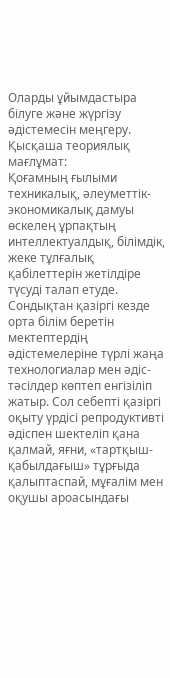Оларды ұйымдастыра білуге және жүргізу әдістемесін меңгеру.
Қысқаша теориялық мағлұмат:
Қоғамның ғылыми техникалық, әлеуметтік-экономикалық дамуы өскелең ұрпақтың интеллектуалдық, білімдік, жеке тұлғалық қабілеттерін жетілдіре түсуді талап етуде. Сондықтан қазіргі кезде орта білім беретін мектептердің әдістемелеріне түрлі жаңа технологиалар мен әдіс-тәсілдер көптеп енгізіліп жатыр. Сол себепті қазіргі оқыту үрдісі репродуктивті әдіспен шектеліп қана қалмай, яғни, «тартқыш-қабылдағыш» тұрғыда қалыптаспай, мұғалім мен оқушы ароасындағы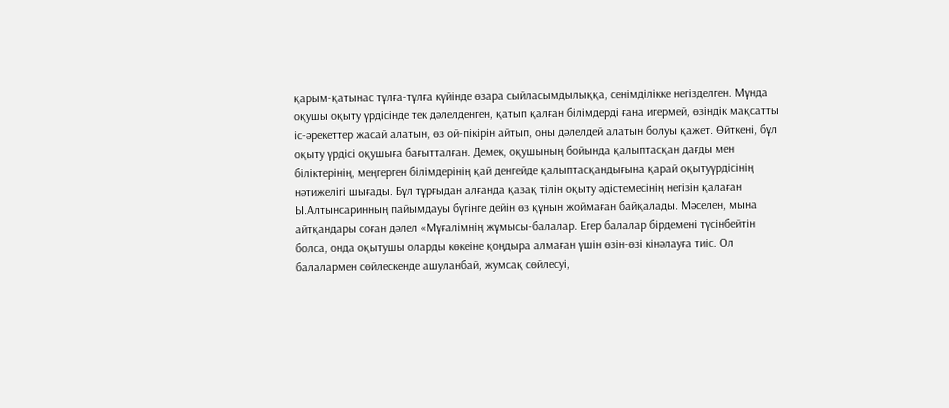қарым-қатынас тұлға-тұлға күйінде өзара сыйласымдылыққа, сенімділікке негізделген. Мұнда оқушы оқыту үрдісінде тек дәлелденген, қатып қалған білімдерді ғана игермей, өзіндік мақсатты іс-әрекеттер жасай алатын, өз ой-пікірін айтып, оны дәлелдей алатын болуы қажет. Өйткені, бұл оқыту үрдісі оқушыға бағытталған. Демек, оқушының бойында қалыптасқан дағды мен біліктерінің, меңгерген білімдерінің қай денгейде қалыптасқандығына қарай оқытуүрдісінің нәтижелігі шығады. Бұл тұрғыдан алғанда қазақ тілін оқыту әдістемесінің негізін қалаған Ы.Алтынсаринның пайымдауы бүгінге дейін өз құнын жоймаған байқалады. Мәселен, мына айтқандары соған дәлел «Мұғалімнің жұмысы-балалар. Егер балалар бірдемені түсінбейтін болса, онда оқытушы оларды көкеіне қоңдыра алмаған үшін өзін-өзі кінәлауға тиіс. Ол балалармен сөйлескенде ашуланбай, жумсақ сөйлесуі,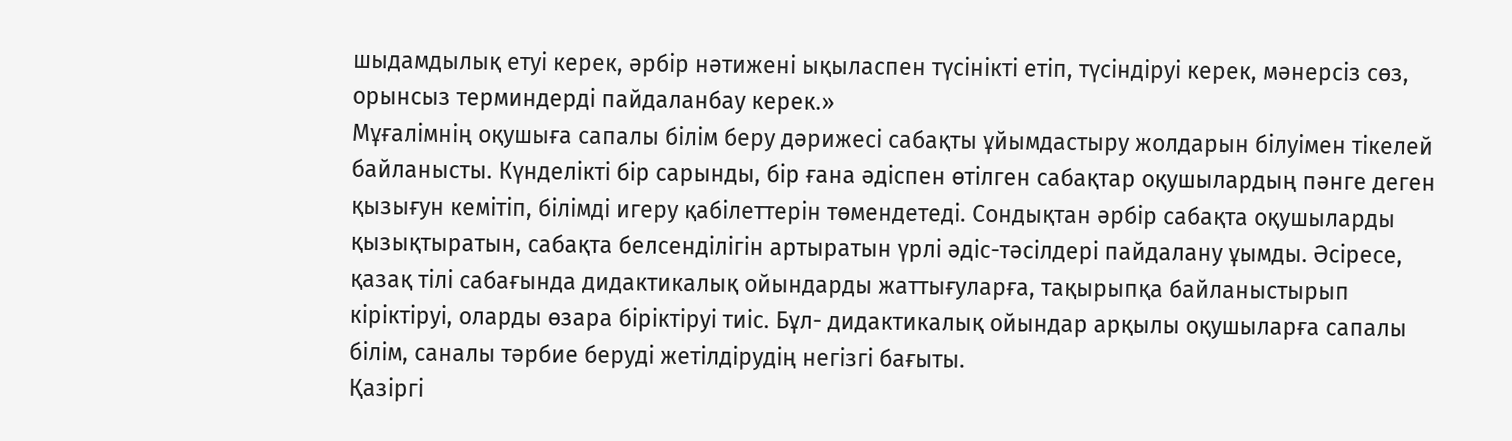шыдамдылық етуі керек, әрбір нәтижені ықыласпен түсінікті етіп, түсіндіруі керек, мәнерсіз сөз, орынсыз терминдерді пайдаланбау керек.»
Мұғалімнің оқушыға сапалы білім беру дәрижесі сабақты ұйымдастыру жолдарын білуімен тікелей байланысты. Күнделікті бір сарынды, бір ғана әдіспен өтілген сабақтар оқушылардың пәнге деген қызығун кемітіп, білімді игеру қабілеттерін төмендетеді. Сондықтан әрбір сабақта оқушыларды қызықтыратын, сабақта белсенділігін артыратын үрлі әдіс-тәсілдері пайдалану ұымды. Әсіресе, қазақ тілі сабағында дидактикалық ойындарды жаттығуларға, тақырыпқа байланыстырып кіріктіруі, оларды өзара біріктіруі тиіс. Бұл- дидактикалық ойындар арқылы оқушыларға сапалы білім, саналы тәрбие беруді жетілдірудің негізгі бағыты.
Қазіргі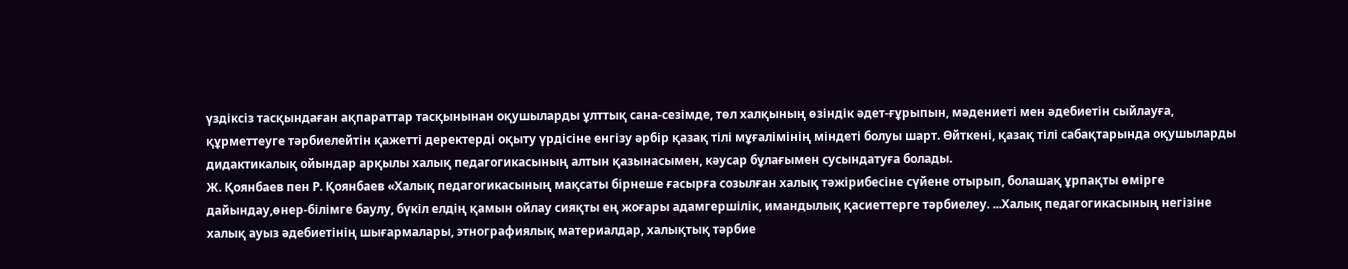үздіксіз тасқындаған ақпараттар тасқынынан оқушыларды ұлттық сана-сезімде, төл халқының өзіндік әдет-ғұрыпын, мәдениеті мен әдебиетін сыйлауға, құрметтеуге тәрбиелейтін қажетті деректерді оқыту үрдісіне енгізу әрбір қазақ тілі мұғалімінің міндеті болуы шарт. Өйткені, қазақ тілі сабақтарында оқушыларды дидактикалық ойындар арқылы халық педагогикасының алтын қазынасымен, кәусар бұлағымен сусындатуға болады.
Ж. Қоянбаев пен Р. Қоянбаев «Халық педагогикасының мақсаты бірнеше ғасырға созылған халық тәжірибесіне сүйене отырып, болашақ ұрпақты өмірге дайындау,өнер-білімге баулу, бүкіл елдің қамын ойлау сияқты ең жоғары адамгершілік, имандылық қасиеттерге тәрбиелеу. ...Халық педагогикасының негізіне халық ауыз әдебиетінің шығармалары, этнографиялық материалдар, халықтық тәрбие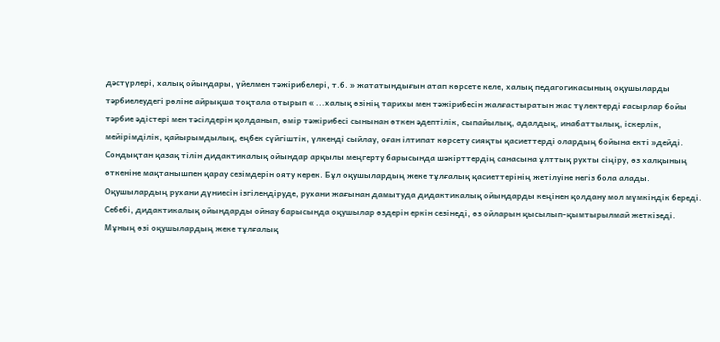дәстүрлері, халық ойындары, үйелмен тәжірибелері, т.б. » жататындығын атап көрсете келе, халық педагогикасының оқушыларды тәрбиелеудегі рөліне айрықша тоқтала отырып « ...халық өзінің тарихы мен тәжірибесін жалғастыратын жас түлектерді ғасырлар бойы тәрбие әдістері мен тәсілдерін қолданып, өмір тәжірибесі сынынан өткен әдептілік, сыпайылық, адалдық, инабаттылық, іскерлік, мейірімділік, қайырымдылық, еңбек сүйгіштік, үлкенді сыйлау, оған ілтипат көрсету сияқты қасиеттерді олардың бойына екті »дейді.
Сондықтан қазақ тілін дидактикалық ойындар арқылы меңгерту барысында шәкірттердің санасына ұлттық рухты сіңіру, өз халқының өткеніне мақтанышпен қарау сезімдерін ояту керек. Бұл оқушылардың жеке тұлғалық қасиеттерінің жетілуіне негіз бола алады.
Оқушылардың рухани дүниесін ізгілендіруде, рухани жағынан дамытуда дидактикалық ойындарды кеңінен қолдану мол мүмкіндік береді.
Себебі, дидактикалық ойындарды ойнау барысында оқушылар өздерін еркін сезінеді, өз ойларын қысылып-қымтырылмай жеткізеді. Мұның өзі оқушылардың жеке тұлғалық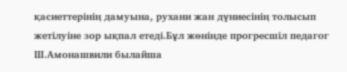қасиеттерінің дамуына, рухани жан дүниесінің толысып жетілуіне зор ықпал етеді.Бұл жөнінде прогресшіл педагог Ш.Амонашвили былайша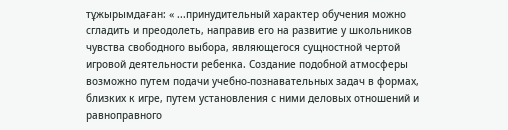тұжырымдаған: « ...принудительный характер обучения можно сгладить и преодолеть, направив его на развитие у школьников чувства свободного выбора, являющегося сущностной чертой игровой деятельности ребенка. Создание подобной атмосферы возможно путем подачи учебно-познавательных задач в формах, близких к игре, путем установления с ними деловых отношений и равноправного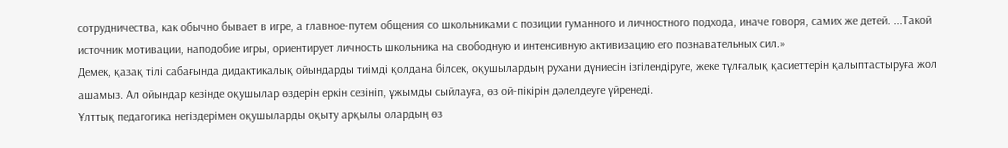сотрудничества, как обычно бывает в игре, а главное-путем общения со школьниками с позиции гуманного и личностного подхода, иначе говоря, самих же детей. ...Такой источник мотивации, наподобие игры, ориентирует личность школьника на свободную и интенсивную активизацию его познавательных сил.»
Демек, қазақ тілі сабағында дидактикалық ойындарды тиімді қолдана білсек, оқушылардың рухани дүниесін ізгілендіруге, жеке тұлғалық қасиеттерін қалыптастыруға жол ашамыз. Ал ойындар кезінде оқушылар өздерін еркін сезініп, ұжымды сыйлауға, өз ой-пікірін дәлелдеуге үйренеді.
Ұлттық педагогика негіздерімен оқушыларды оқыту арқылы олардың өз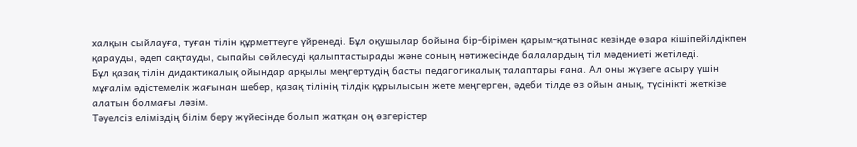халқын сыйлауға, туған тілін құрметтеуге үйренеді. Бұл оқушылар бойына бір-бірімен қарым-қатынас кезінде өзара кішіпейілдікпен қарауды, әдеп сақтауды, сыпайы сөйлесуді қалыптастырады және соның нәтижесінде балалардың тіл мәдениеті жетіледі.
Бұл қазақ тілін дидактикалық ойындар арқылы меңгертудің басты педагогикалық талаптары ғана. Ал оны жүзеге асыру үшін мұғалім әдістемелік жағынан шебер, қазақ тілінің тілдік құрылысын жете меңгерген, әдеби тілде өз ойын анық, түсінікті жеткізе алатын болмағы ләзім.
Тәуелсіз еліміздің білім беру жүйесінде болып жатқан оң өзгерістер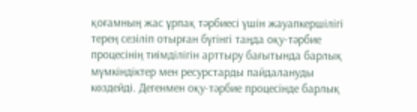қоғамның жас ұрпақ тәрбиесі үшін жауапкершілігі терең сезіліп отырған бүгінгі таңда оқу-тәрбие процесінің тиімділігін арттыру бағытында барлық мүмкіндіктер мен ресурстарды пайдалануды көздейді. Дегенмен оқу-тәрбие процесінде барлық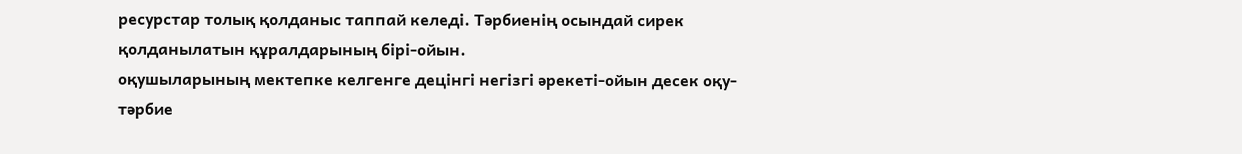ресурстар толық қолданыс таппай келеді. Тәрбиенің осындай сирек қолданылатын құралдарының бірі-ойын.
оқушыларының мектепке келгенге децінгі негізгі әрекеті-ойын десек оқу-тәрбие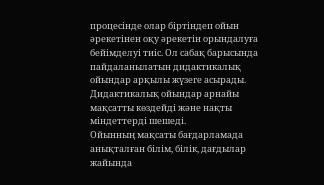процесінде олар біртіндеп ойын әрекетінен оқу әрекетін орындалуға бейімделуі тиіс. Ол сабақ барысында пайдаланылатын дидактикалық ойындар арқылы жүзеге асырады.
Дидактикалық ойындар арнайы мақсатты көздейді және нақты міндеттерді шешеді.
Ойынның мақсаты бағдарламада анықталған білім, білік, дағдылар жайында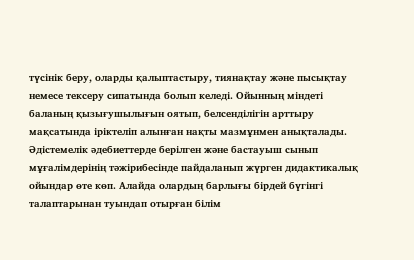түсінік беру, оларды қалыптастыру, тиянақтау және пысықтау немесе тексеру сипатында болып келеді. Ойынның міндеті баланың қызығушылығын оятып, белсенділігін арттыру мақсатында іріктеліп алынған нақты мазмұнмен анықталады.
Әдістемелік әдебиеттерде берілген және бастауыш сынып мұғалімдерінің тәжірибесінде пайдаланып жүрген дидактикалық ойындар өте көп. Алайда олардың барлығы бірдей бүгінгі талаптарынан туындап отырған білім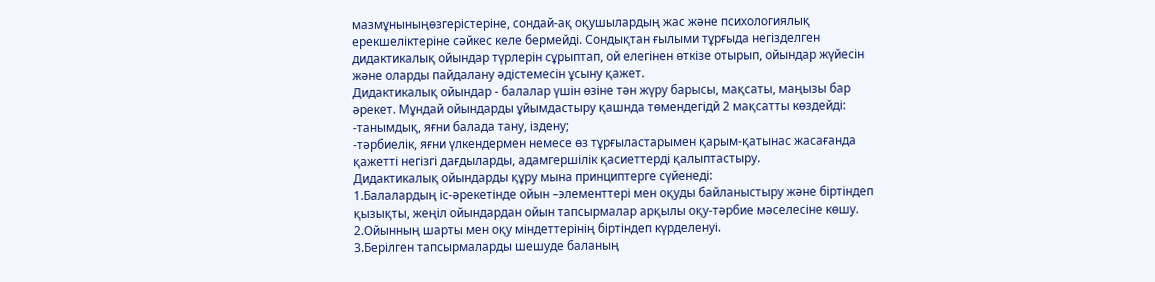мазмұныныңөзгерістеріне, сондай-ақ оқушылардың жас және психологиялық ерекшеліктеріне сәйкес келе бермейді. Сондықтан ғылыми тұрғыда негізделген дидактикалық ойындар түрлерін сұрыптап, ой елегінен өткізе отырып, ойындар жүйесін және оларды пайдалану әдістемесін ұсыну қажет.
Дидактикалық ойындар - балалар үшін өзіне тән жүру барысы, мақсаты, маңызы бар әрекет. Мұндай ойындарды ұйымдастыру қашнда төмендегідй 2 мақсатты көздейді:
-танымдық, яғни балада тану, іздену;
-тәрбиелік, яғни үлкендермен немесе өз тұрғыластарымен қарым-қатынас жасағанда қажетті негізгі дағдыларды, адамгершілік қасиеттерді қалыптастыру.
Дидактикалық ойындарды құру мына принциптерге сүйенеді:
1.Балалардың іс-әрекетінде ойын –элементтері мен оқуды байланыстыру және біртіндеп қызықты, жеңіл ойындардан ойын тапсырмалар арқылы оқу-тәрбие мәселесіне көшу.
2.Ойынның шарты мен оқу міндеттерінің біртіндеп күрделенуі.
3.Берілген тапсырмаларды шешуде баланың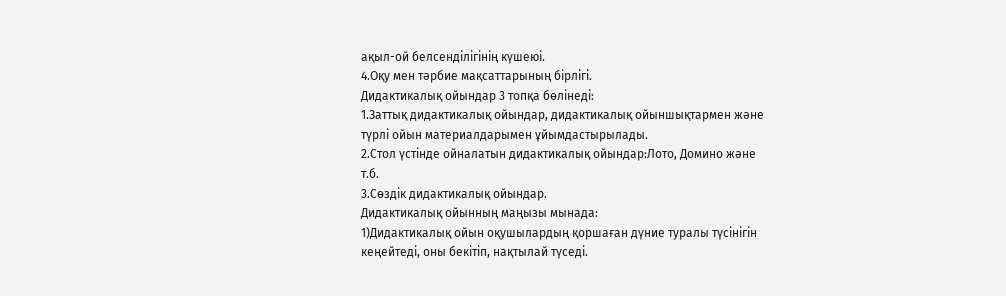ақыл-ой белсенділігінің күшеюі.
4.Оқу мен тәрбие мақсаттарының бірлігі.
Дидактикалық ойындар 3 топқа бөлінеді:
1.Заттық дидактикалық ойындар, дидактикалық ойыншықтармен және түрлі ойын материалдарымен ұйымдастырылады.
2.Стол үстінде ойналатын дидактикалық ойындар:Лото, Домино және т.б.
3.Сөздік дидактикалық ойындар.
Дидактикалық ойынның маңызы мынада:
1)Дидактикалық ойын оқушылардың қоршаған дүние туралы түсінігін кеңейтеді, оны бекітіп, нақтылай түседі.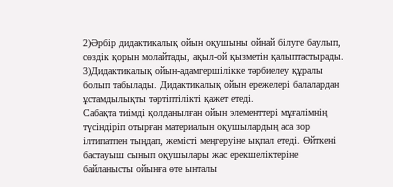2)Әрбір дидактикалық ойын оқушыны ойнай білуге баулып, сөздік қорын молайтады, ақыл-ой қызметін қалыптастырады.
3)Дидактикалық ойын-адамгершілікке тәрбиелеу құралы болып табылады. Дидактикалық ойын ережелері балалардан ұстамдылықты тәртіптілікті қажет етеді.
Сабақта тиімді қолданылған ойын элементтері мұғалімнің түсіндіріп отырған материалын оқушылардың аса зор ілтипатпен тыңдап, жемісті меңгеруіне ықпал етеді. Өйткені бастауыш сынып оқушылары жас ерекшеліктеріне байланысты ойынға өте ынталы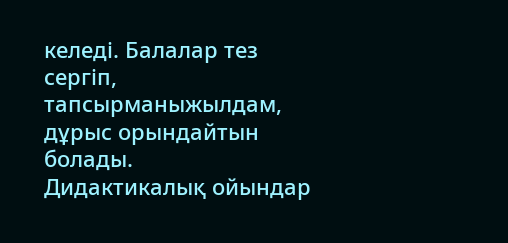келеді. Балалар тез сергіп, тапсырманыжылдам, дұрыс орындайтын болады.
Дидактикалық ойындар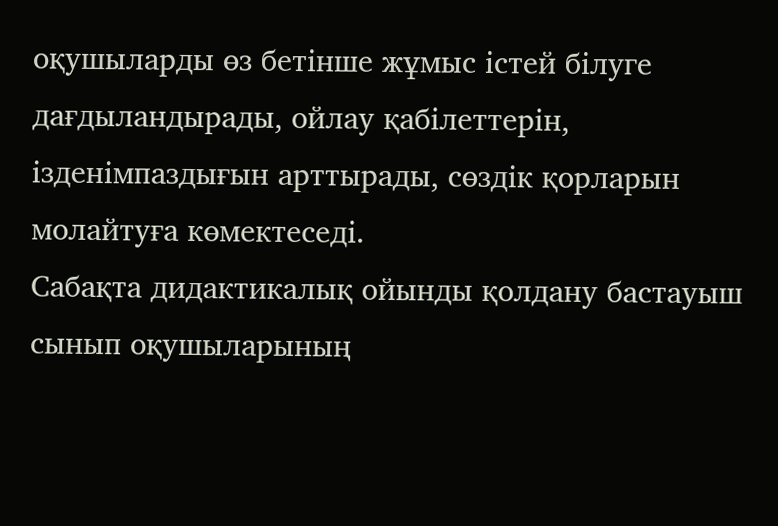оқушыларды өз бетінше жұмыс істей білуге дағдыландырады, ойлау қабілеттерін, ізденімпаздығын арттырады, сөздік қорларын молайтуға көмектеседі.
Сабақта дидактикалық ойынды қолдану бастауыш сынып оқушыларының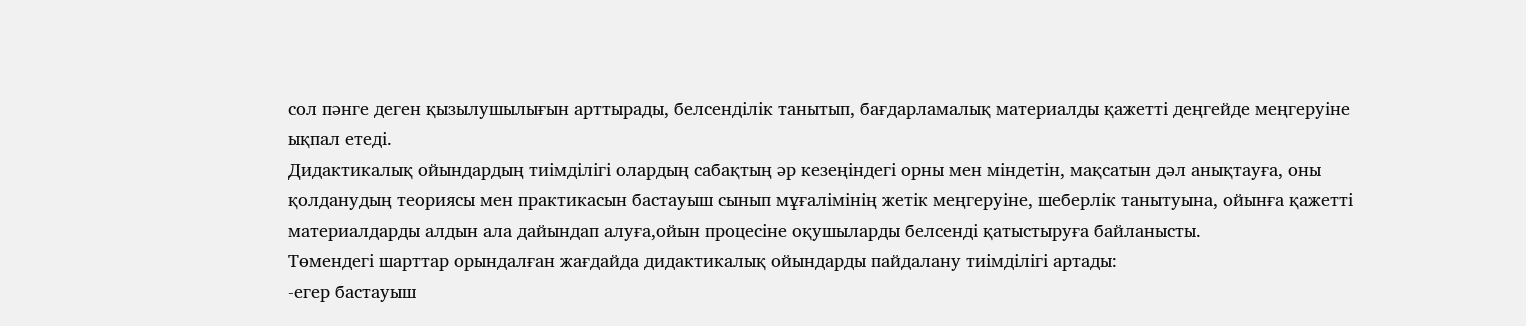сол пәнге деген қызылушылығын арттырады, белсенділік танытып, бағдарламалық материалды қажетті деңгейде меңгеруіне ықпал етеді.
Дидактикалық ойындардың тиімділігі олардың сабақтың әр кезеңіндегі орны мен міндетін, мақсатын дәл анықтауға, оны қолданудың теориясы мен практикасын бастауыш сынып мұғалімінің жетік меңгеруіне, шеберлік танытуына, ойынға қажетті материалдарды алдын ала дайындап алуға,ойын процесіне оқушыларды белсенді қатыстыруға байланысты.
Төмендегі шарттар орындалған жағдайда дидактикалық ойындарды пайдалану тиімділігі артады:
-егер бастауыш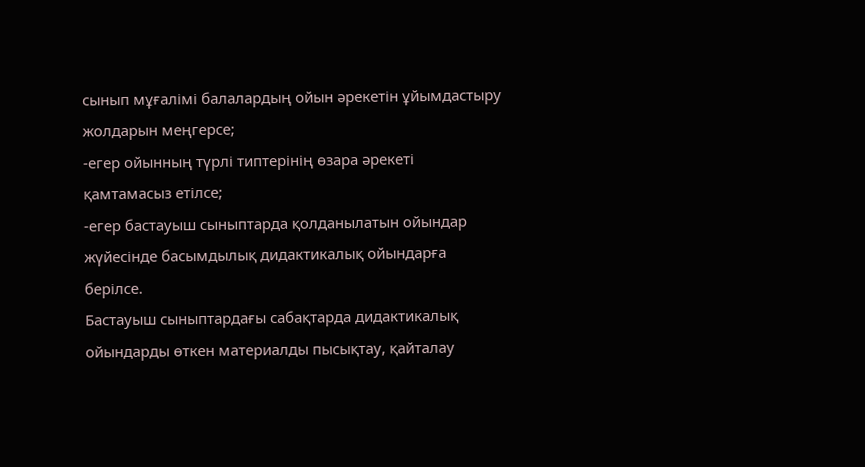сынып мұғалімі балалардың ойын әрекетін ұйымдастыру жолдарын меңгерсе;
-егер ойынның түрлі типтерінің өзара әрекеті қамтамасыз етілсе;
-егер бастауыш сыныптарда қолданылатын ойындар жүйесінде басымдылық дидактикалық ойындарға берілсе.
Бастауыш сыныптардағы сабақтарда дидактикалық ойындарды өткен материалды пысықтау, қайталау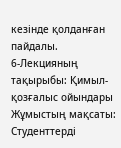кезінде қолданған пайдалы.
6-Лекцияның тақырыбы: Қимыл-қозғалыс ойындары
Жұмыстың мақсаты: Студенттерді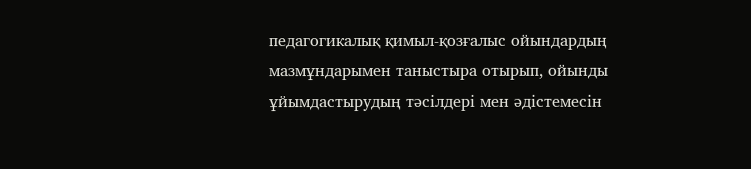педагогикалық қимыл-қозғалыс ойындардың мазмұндарымен таныстыра отырып, ойынды ұйымдастырудың тәсілдері мен әдістемесін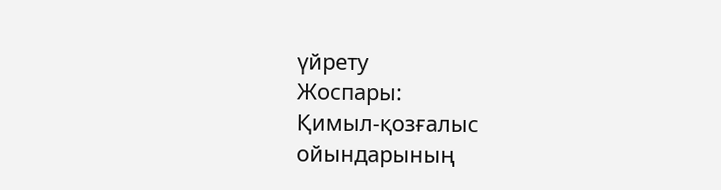үйрету
Жоспары:
Қимыл-қозғалыс ойындарының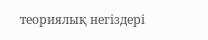теориялық негіздері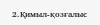2.Қимыл-қозғалыс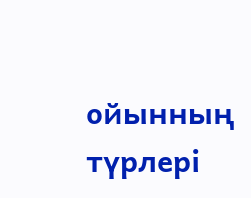ойынның түрлері